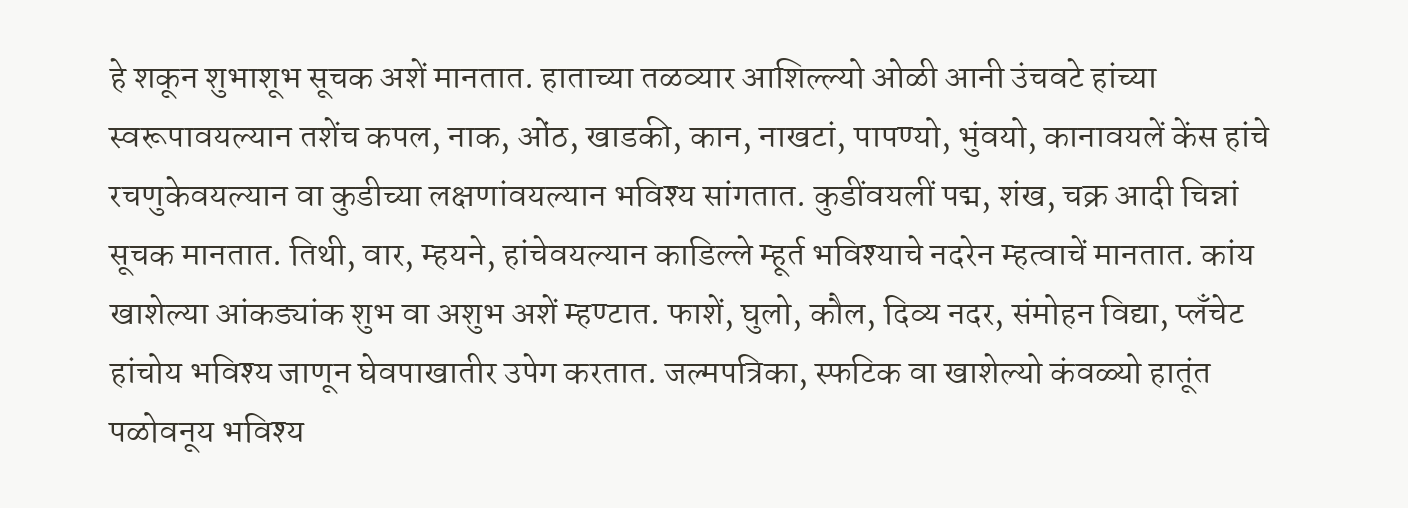हे शकून शुभाशूभ सूचक अशें मानतात. हाताच्या तळव्यार आशिल्ल्यो ओळी आनी उंचवटे हांच्या स्वरूपावयल्यान तशेंच कपल, नाक, ओंठ, खाडकी, कान, नाखटां, पापण्यो, भुंवयो, कानावयलें केंस हांचे रचणुकेवयल्यान वा कुडीच्या लक्षणांवयल्यान भविश्य सांगतात. कुडींवयलीं पद्म, शंख, चक्र आदी चिन्नां सूचक मानतात. तिथी, वार, म्हयने, हांचेवयल्यान काडिल्ले म्हूर्त भविश्याचे नदरेन म्हत्वाचें मानतात. कांय खाशेल्या आंकड्यांक शुभ वा अशुभ अशें म्हण्टात. फाशें, घुलो, कौल, दिव्य नदर, संमोहन विद्या, प्लँचेट हांचोय भविश्य जाणून घेवपाखातीर उपेग करतात. जल्मपत्रिका, स्फटिक वा खाशेल्यो कंवळ्यो हातूंत पळोवनूय भविश्य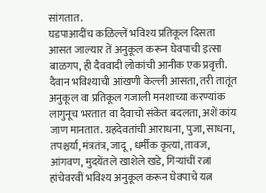सांगतात.
घडपाआदींच कळिल्लें भविश्य प्रतिकूल दिसता आसत जाल्यार तें अनुकूल करून घेवपाची इत्सा बाळगप, ही दैववादी लोकांची आनीक एक प्रवृत्ती. दैवान भविश्याची आंखणी केल्ली आसता, तरी तातूंत अनुकूल वा प्रतिकूल गजाली मनशाच्या करण्यांक लागुनूच भरतात वा दैवाचो संकेत बदलता, अशें कांय जाण मानतात. ग्रहदेवतांची आराधना, पुजा, साधना, तपश्चर्या, मंत्रतंत्र, जादू, धर्मीक कृत्यां, तावज, आंगवण, मुदयेंतले खाशेले खडे, गिऱ्यांचीं रत्नां हांचेवरवीं भविश्य अनुकूल करून घेवपाचे यत्न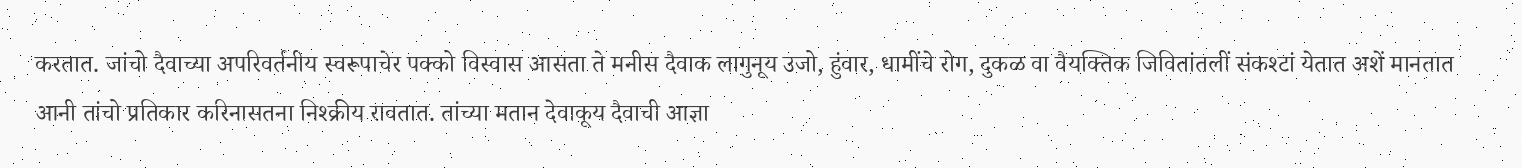करतात. जांचो दैवाच्या अपरिवर्तनीय स्वरूपाचेर पक्को विस्वास आसता ते मनीस दैवाक लागुनूय उजो, हुंवार, धामींचे रोग, दुकळ वा वैयक्तिक जिवितांतलीं संकश्टां येतात अशें मानतात आनी तांचो प्रतिकार करिनासतना निश्क्रीय रावतात. तांच्या मतान देवाकूय दैवाची आज्ञा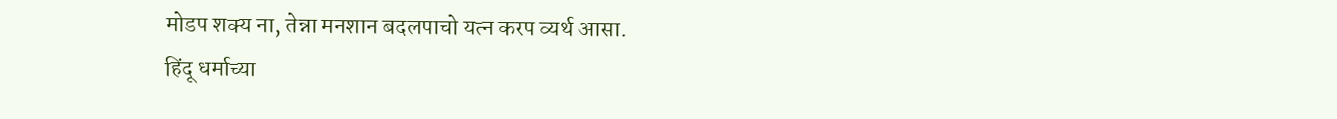मोडप शक्य ना, तेन्ना मनशान बदलपाचो यत्न करप व्यर्थ आसा.
हिंदू धर्माच्या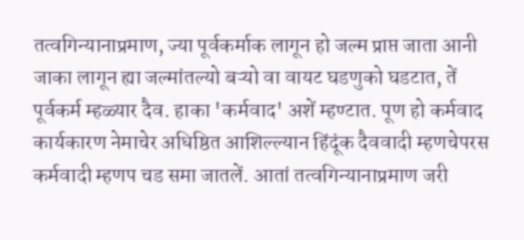तत्वगिन्यानाप्रमाण, ज्या पूर्वकर्माक लागून हो जल्म प्राप्त जाता आनी जाका लागून ह्या जल्मांतल्यो बऱ्यो वा वायट घडणुको घडटात, तें पूर्वकर्म म्हळ्यार दैव. हाका 'कर्मवाद' अशें म्हण्टात. पूण हो कर्मवाद कार्यकारण नेमाचेर अधिष्ठित आशिल्ल्यान हिंदूंक दैववादी म्हणचेपरस कर्मवादी म्हणप चड समा जातलें. आतां तत्वगिन्यानाप्रमाण जरी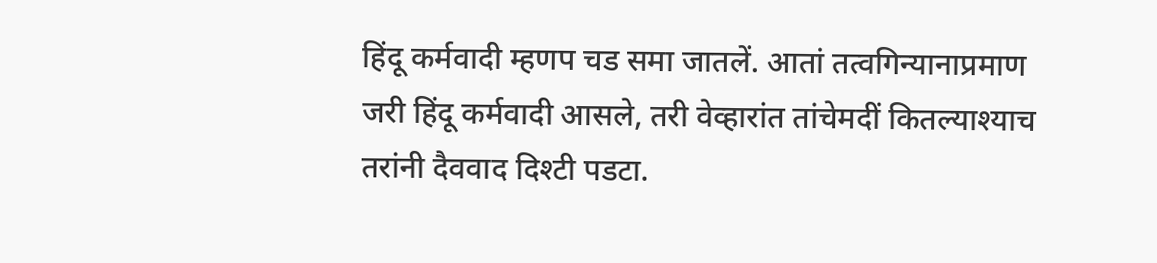हिंदू कर्मवादी म्हणप चड समा जातलें. आतां तत्वगिन्यानाप्रमाण जरी हिंदू कर्मवादी आसले, तरी वेव्हारांत तांचेमदीं कितल्याश्याच तरांनी दैववाद दिश्टी पडटा.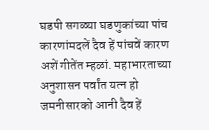घडपी सगळ्या घडणुकांच्या पांच कारणांमदलें दैव हें पांचवें कारण अशें गीतेंत म्हळां. महाभारताच्या अनुशासन पर्वांत यत्न हो जमनीसारको आनी दैव हें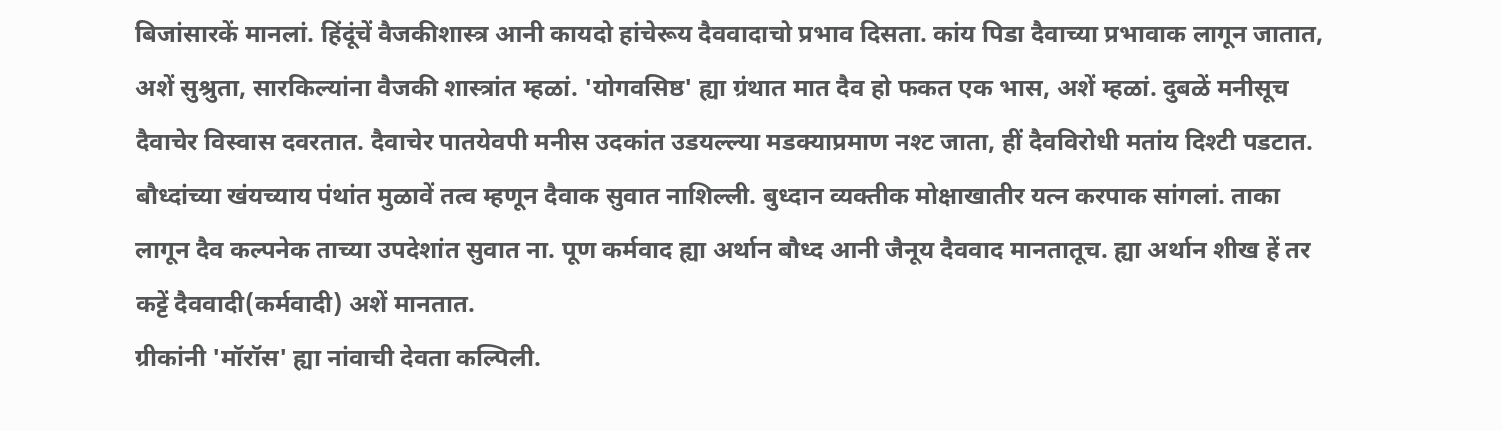बिजांसारकें मानलां. हिंदूंचें वैजकीशास्त्र आनी कायदो हांचेरूय दैववादाचो प्रभाव दिसता. कांय पिडा दैवाच्या प्रभावाक लागून जातात, अशें सुश्रुता, सारकिल्यांना वैजकी शास्त्रांत म्हळां. 'योगवसिष्ठ' ह्या ग्रंथात मात दैव हो फकत एक भास, अशें म्हळां. दुबळें मनीसूच दैवाचेर विस्वास दवरतात. दैवाचेर पातयेवपी मनीस उदकांत उडयल्ल्या मडक्याप्रमाण नश्ट जाता, हीं दैवविरोधी मतांय दिश्टी पडटात.
बौध्दांच्या खंयच्याय पंथांत मुळावें तत्व म्हणून दैवाक सुवात नाशिल्ली. बुध्दान व्यक्तीक मोक्षाखातीर यत्न करपाक सांगलां. ताका लागून दैव कल्पनेक ताच्या उपदेशांत सुवात ना. पूण कर्मवाद ह्या अर्थान बौध्द आनी जैनूय दैववाद मानतातूच. ह्या अर्थान शीख हें तर कट्टें दैववादी(कर्मवादी) अशें मानतात.
ग्रीकांनी 'मॉरॉस' ह्या नांवाची देवता कल्पिली.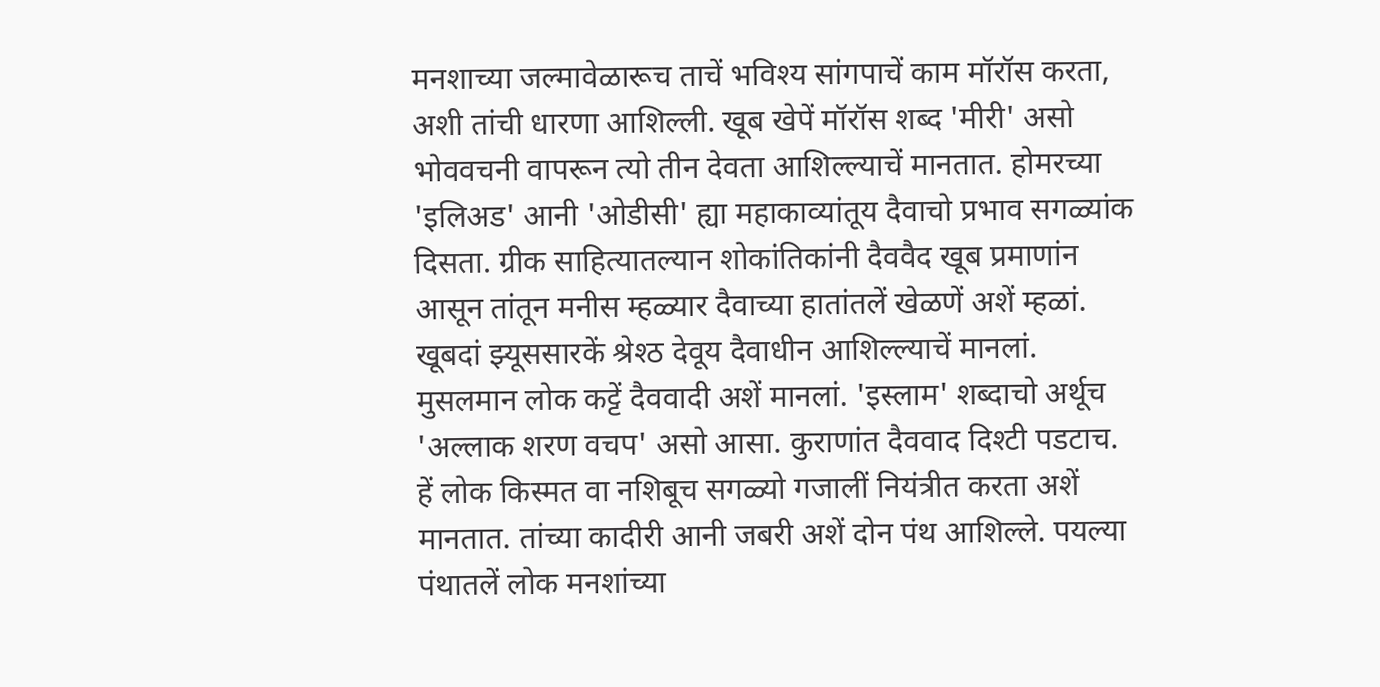मनशाच्या जल्मावेळारूच ताचें भविश्य सांगपाचें काम मॉरॉस करता, अशी तांची धारणा आशिल्ली. खूब खेपें मॉरॉस शब्द 'मीरी' असो भोववचनी वापरून त्यो तीन देवता आशिल्ल्याचें मानतात. होमरच्या 'इलिअड' आनी 'ओडीसी' ह्या महाकाव्यांतूय दैवाचो प्रभाव सगळ्यांक दिसता. ग्रीक साहित्यातल्यान शोकांतिकांनी दैववैद खूब प्रमाणांन आसून तांतून मनीस म्हळ्यार दैवाच्या हातांतलें खेळणें अशें म्हळां. खूबदां झ्यूससारकें श्रेश्ठ देवूय दैवाधीन आशिल्ल्याचें मानलां.
मुसलमान लोक कट्टें दैववादी अशें मानलां. 'इस्लाम' शब्दाचो अर्थूच 'अल्लाक शरण वचप' असो आसा. कुराणांत दैववाद दिश्टी पडटाच. हें लोक किस्मत वा नशिबूच सगळ्यो गजालीं नियंत्रीत करता अशें मानतात. तांच्या कादीरी आनी जबरी अशें दोन पंथ आशिल्ले. पयल्या पंथातलें लोक मनशांच्या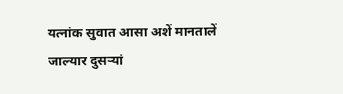यत्नांक सुवात आसा अशें मानतालें जाल्यार दुसऱ्यां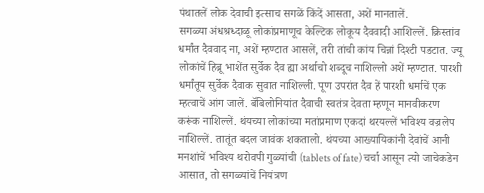पंथातलें लोक देवाची इत्साच सगळें किंदें आसता, अशें मानतालें.
सगळ्या अंधश्रध्दाळू लोकांप्रमाणूच केल्टिक लोकूय दैववादी आशिल्लें. क्रिस्तांव धर्मांत दैववाद ना, अशें म्हण्टात आसलें, तरी तांची कांय चिन्नां दिश्टी पडटात. ज्यू लोकांचें हिब्रू भाशेंत सुर्वेक दैव ह्या अर्थाचो शब्दूच नाशिल्लो अशें म्हण्टात. पारशी धर्मांतूय सुर्वेक दैवाक सुवात नाशिल्ली. पूण उपरांत दैव हें पारशी धर्माचें एक म्हत्वाचें आंग जालें. बॅबिलोनियांत दैवाची स्वतंत्र देवता म्हणून मानवीकरण करूंक नाशिल्लें. थंयच्या लोकांच्या मतांप्रमाण एकदां थरयल्लें भविश्य वज्रलेप नाशिल्लें. तातूंत बदल जावंक शकतालो. थंयच्या आख्यायिकांनी देवांचें आनी मनशांचें भविश्य थरोवपी गुळ्यांची (tablets of fate) चर्चा आसून त्यो जाचेकडेन आसात, तो सगळ्यांचें नियंत्रण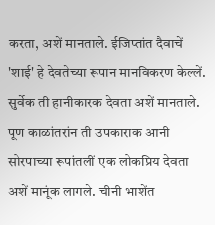करता, अशें मानताले. ईजिप्तांत दैवाचें 'शाई' हे देवतेच्या रूपान मानविकरण केल्लें. सुर्वेक ती हानीकारक देवता अशें मानताले. पूण काळांतरांन ती उपकाराक आनी सोरपाच्या रूपांतलीं एक लोकप्रिय देवता अशें मानूंक लागले. चीनी भाशेंत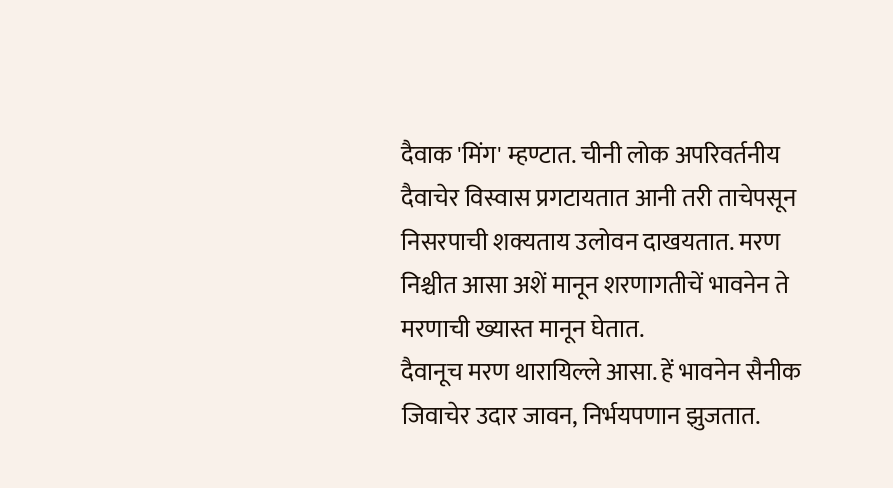दैवाक 'मिंग' म्हण्टात. चीनी लोक अपरिवर्तनीय दैवाचेर विस्वास प्रगटायतात आनी तरी ताचेपसून निसरपाची शक्यताय उलोवन दाखयतात. मरण निश्चीत आसा अशें मानून शरणागतीचें भावनेन ते मरणाची ख्यास्त मानून घेतात.
दैवानूच मरण थारायिल्ले आसा. हें भावनेन सैनीक जिवाचेर उदार जावन, निर्भयपणान झुजतात.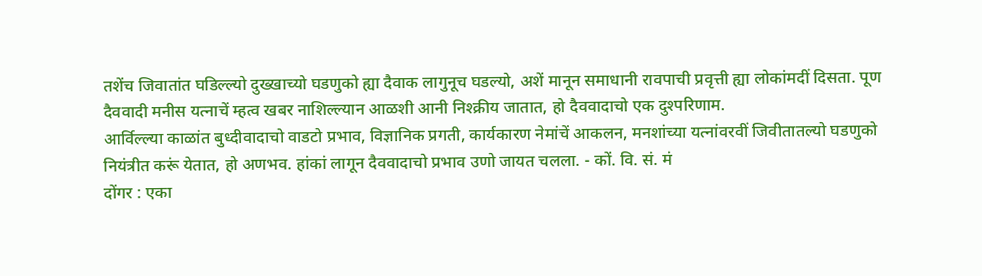तशेंच जिवातांत घडिल्ल्यो दुख्खाच्यो घडणुको ह्या दैवाक लागुनूच घडल्यो, अशें मानून समाधानी रावपाची प्रवृत्ती ह्या लोकांमदीं दिसता. पूण दैववादी मनीस यत्नाचें म्हत्व खबर नाशिल्ल्यान आळशी आनी निश्क्रीय जातात, हो दैववादाचो एक दुश्परिणाम.
आर्विल्ल्या काळांत बुध्दीवादाचो वाडटो प्रभाव, विज्ञानिक प्रगती, कार्यकारण नेमांचें आकलन, मनशांच्या यत्नांवरवीं जिवीतातल्यो घडणुको नियंत्रीत करूं येतात, हो अणभव. हांकां लागून दैववादाचो प्रभाव उणो जायत चलला. - कों. वि. सं. मं
दोंगर : एका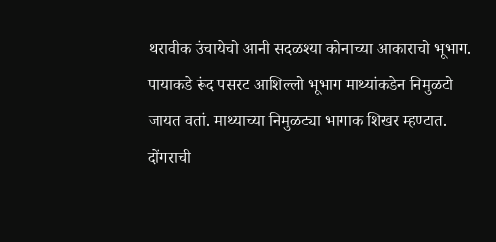थरावीक उंचायेचो आनी सदळश्या कोनाच्या आकाराचो भूभाग. पायाकडे रूंद पसरट आशिल्लो भूभाग माथ्यांकडेन निमुळटो जायत वतां. माथ्याच्या निमुळट्या भागाक शिखर म्हण्टात. दोंगराची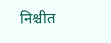निश्चीत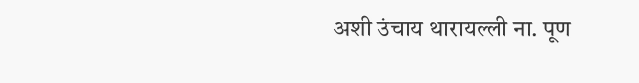अशी उंचाय थारायल्ली ना. पूण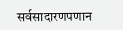सर्वसादारणपणान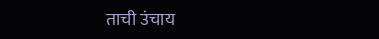ताची उंचाय